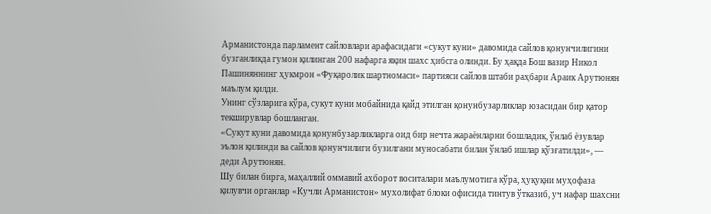Арманистонда парламент сайловлари арафасидаги «сукут куни» давомида сайлов қонунчилигини бузганликда гумон қилинган 200 нафарга яқин шахс ҳибсга олинди. Бу ҳақда Бош вазир Никол Пашиняннинг ҳукмрон «Фуқаролик шартномаси» партияси сайлов штаби раҳбари Араик Арутюнян маълум қилди.
Унинг сўзларига кўра, сукут куни мобайнида қайд этилган қонунбузарликлар юзасидан бир қатор текширувлар бошланган.
«Сукут куни давомида қонунбузарликларга оид бир нечта жараёнларни бошладик, ўнлаб ёзувлар эълон қилинди ва сайлов қонунчилиги бузилгани муносабати билан ўнлаб ишлар қўзғатилди», — деди Арутюнян.
Шу билан бирга, маҳаллий оммавий ахборот воситалари маълумотига кўра, ҳуқуқни муҳофаза қилувчи органлар «Кучли Арманистон» мухолифат блоки офисида тинтув ўтказиб, уч нафар шахсни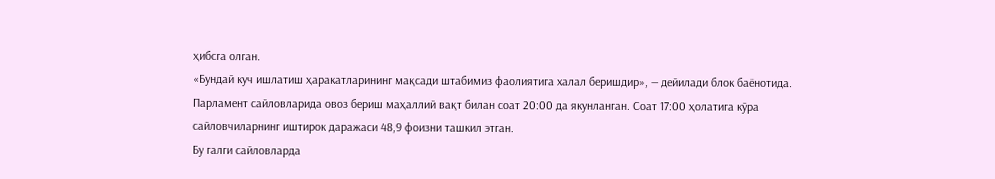ҳибсга олган.
«Бундай куч ишлатиш ҳаракатларининг мақсади штабимиз фаолиятига халал беришдир», — дейилади блок баёнотида.
Парламент сайловларида овоз бериш маҳаллий вақт билан соат 20:00 да якунланган. Соат 17:00 ҳолатига кўра сайловчиларнинг иштирок даражаси 48,9 фоизни ташкил этган.
Бу галги сайловларда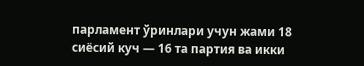парламент ўринлари учун жами 18 сиёсий куч — 16 та партия ва икки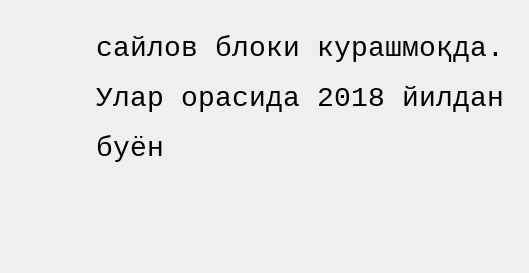сайлов блоки курашмоқда. Улар орасида 2018 йилдан буён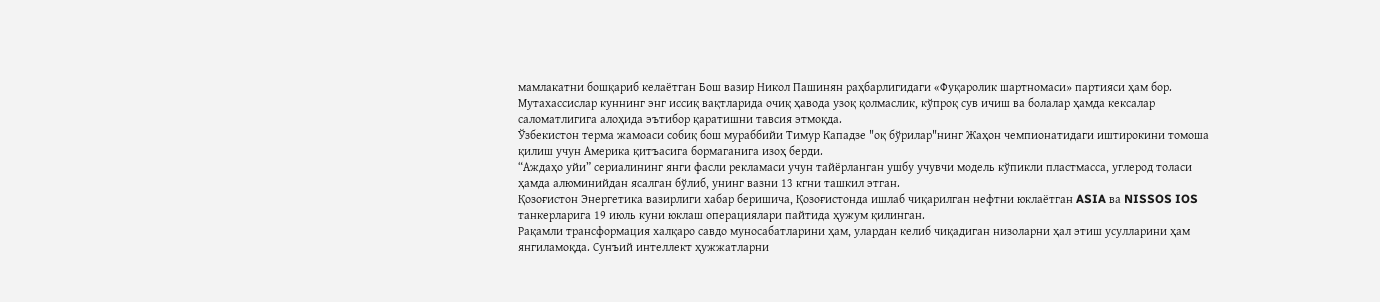мамлакатни бошқариб келаётган Бош вазир Никол Пашинян раҳбарлигидаги «Фуқаролик шартномаси» партияси ҳам бор.
Мутахассислар куннинг энг иссиқ вақтларида очиқ ҳавода узоқ қолмаслик, кўпроқ сув ичиш ва болалар ҳамда кексалар саломатлигига алоҳида эътибор қаратишни тавсия этмоқда.
Ўзбекистон терма жамоаси собиқ бош мураббийи Тимур Кападзе "оқ бўрилар"нинг Жаҳон чемпионатидаги иштирокини томоша қилиш учун Америка қитъасига бормаганига изоҳ берди.
“Аждаҳо уйи” сериалининг янги фасли рекламаси учун тайёрланган ушбу учувчи модель кўпикли пластмасса, углерод толаси ҳамда алюминийдан ясалган бўлиб, унинг вазни 13 кгни ташкил этган.
Қозоғистон Энергетика вазирлиги хабар беришича, Қозоғистонда ишлаб чиқарилган нефтни юклаётган ASIA ва NISSOS IOS танкерларига 19 июль куни юклаш операциялари пайтида ҳужум қилинган.
Рақамли трансформация халқаро савдо муносабатларини ҳам, улардан келиб чиқадиган низоларни ҳал этиш усулларини ҳам янгиламоқда. Сунъий интеллект ҳужжатларни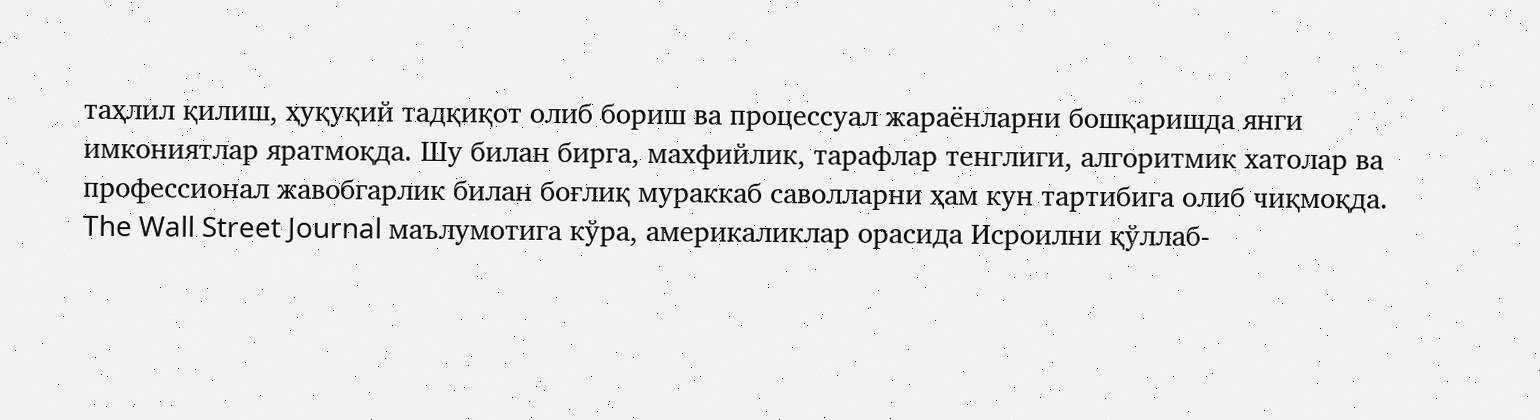таҳлил қилиш, ҳуқуқий тадқиқот олиб бориш ва процессуал жараёнларни бошқаришда янги имкониятлар яратмоқда. Шу билан бирга, махфийлик, тарафлар тенглиги, алгоритмик хатолар ва профессионал жавобгарлик билан боғлиқ мураккаб саволларни ҳам кун тартибига олиб чиқмоқда.
The Wall Street Journal маълумотига кўра, америкаликлар орасида Исроилни қўллаб-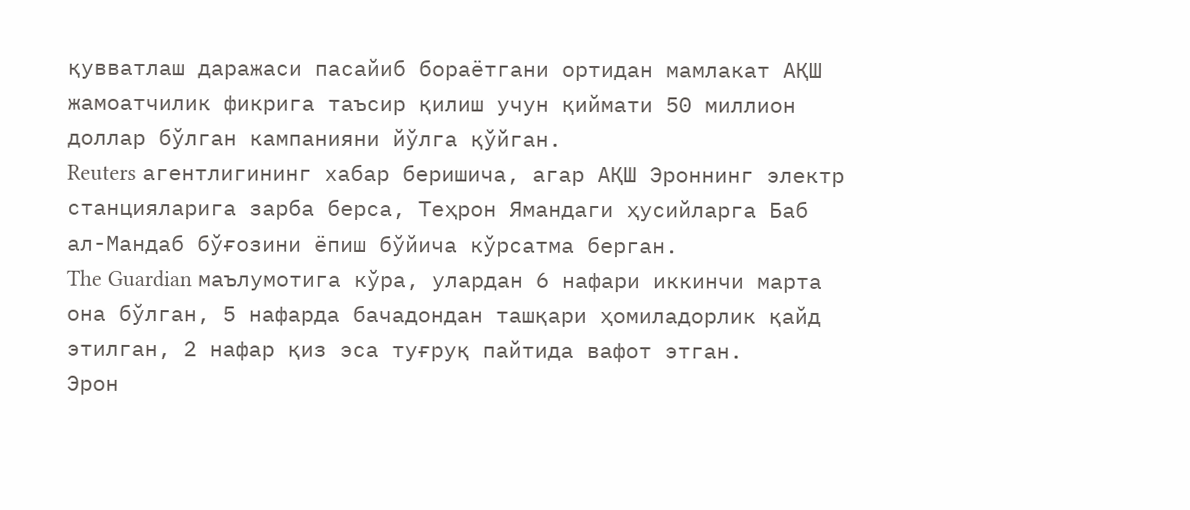қувватлаш даражаси пасайиб бораётгани ортидан мамлакат АҚШ жамоатчилик фикрига таъсир қилиш учун қиймати 50 миллион доллар бўлган кампанияни йўлга қўйган.
Reuters агентлигининг хабар беришича, агар АҚШ Эроннинг электр станцияларига зарба берса, Теҳрон Ямандаги ҳусийларга Баб ал-Мандаб бўғозини ёпиш бўйича кўрсатма берган.
The Guardian маълумотига кўра, улардан 6 нафари иккинчи марта она бўлган, 5 нафарда бачадондан ташқари ҳомиладорлик қайд этилган, 2 нафар қиз эса туғруқ пайтида вафот этган.
Эрон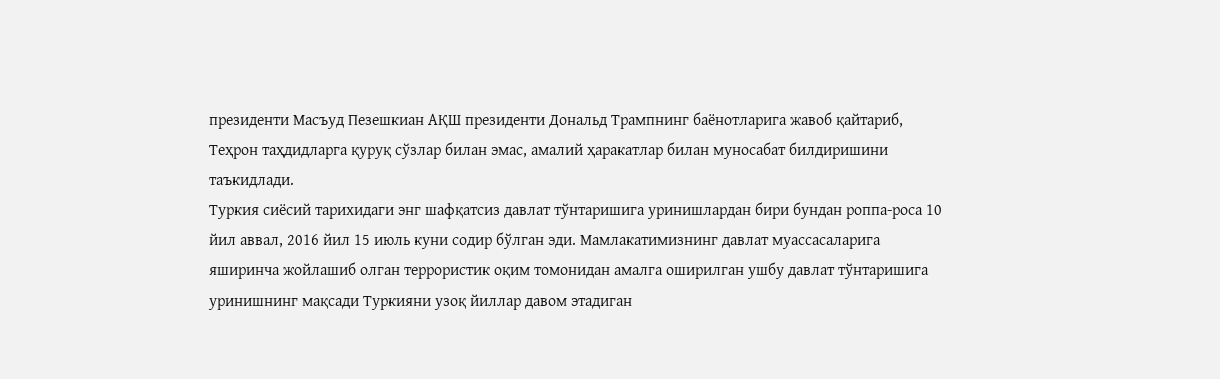президенти Масъуд Пезешкиан АҚШ президенти Дональд Трампнинг баёнотларига жавоб қайтариб, Теҳрон таҳдидларга қуруқ сўзлар билан эмас, амалий ҳаракатлар билан муносабат билдиришини таъкидлади.
Туркия сиёсий тарихидаги энг шафқатсиз давлат тўнтаришига уринишлардан бири бундан роппа-роса 10 йил аввал, 2016 йил 15 июль куни содир бўлган эди. Мамлакатимизнинг давлат муассасаларига яширинча жойлашиб олган террористик оқим томонидан амалга оширилган ушбу давлат тўнтаришига уринишнинг мақсади Туркияни узоқ йиллар давом этадиган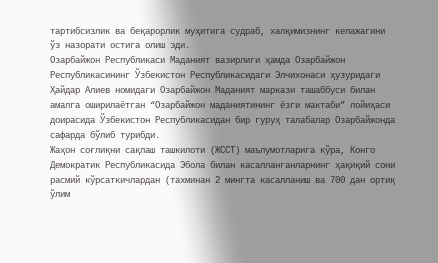тартибсизлик ва беқарорлик муҳитига судраб, халқимизнинг келажагини ўз назорати остига олиш эди.
Озарбайжон Республикаси Маданият вазирлиги ҳамда Озарбайжон Республикасининг Ўзбекистон Республикасидаги Элчихонаси ҳузуридаги Ҳайдар Алиев номидаги Озарбайжон Маданият маркази ташаббуси билан амалга оширилаётган “Озарбайжон маданиятининг ёзги мактаби” лойиҳаси доирасида Ўзбекистон Республикасидан бир гуруҳ талабалар Озарбайжонда сафарда бўлиб турибди.
Жаҳон соғлиқни сақлаш ташкилоти (ЖССТ) маълумотларига кўра, Конго Демократик Республикасида Эбола билан касалланганларнинг ҳақиқий сони расмий кўрсаткичлардан (тахминан 2 мингта касалланиш ва 700 дан ортиқ ўлим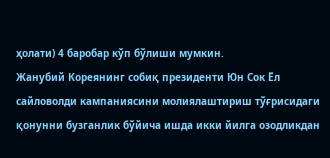ҳолати) 4 баробар кўп бўлиши мумкин.
Жанубий Кореянинг собиқ президенти Юн Сок Ёл сайловолди кампаниясини молиялаштириш тўғрисидаги қонунни бузганлик бўйича ишда икки йилга озодликдан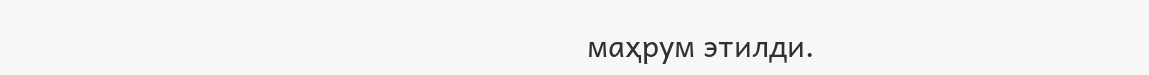маҳрум этилди.